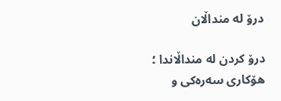درۆ لە منداڵان

درۆ کردن لە منداڵاندا ؛ هۆکاری سەرەکی و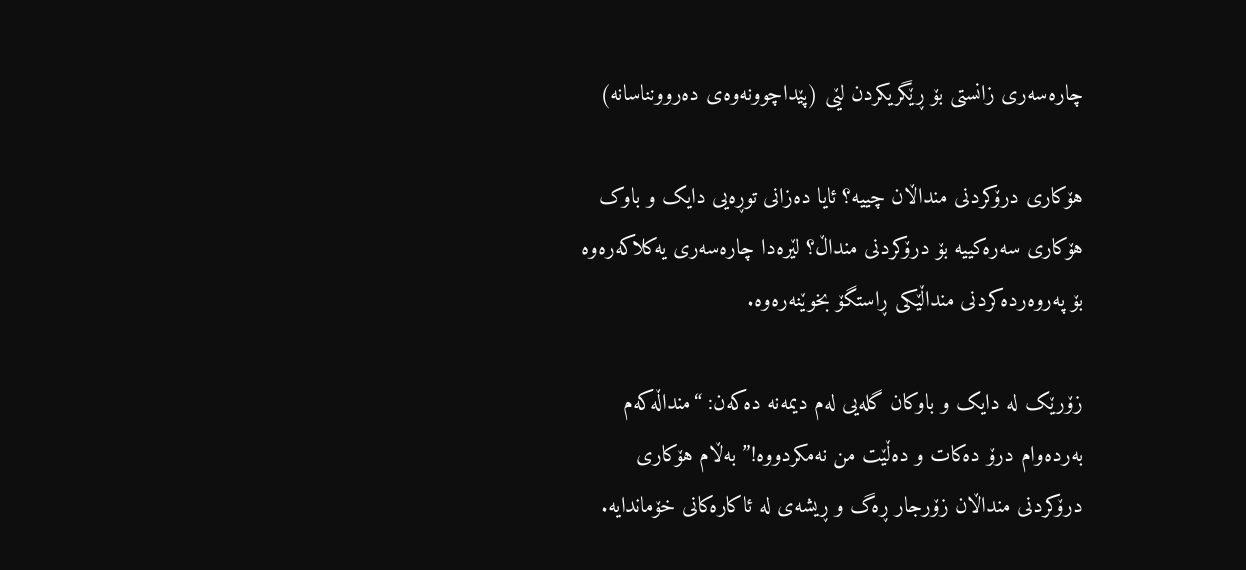چارەسەری زانستی بۆ ڕێگریکردن لێی (پێداچوونەوەی دەروونناسانە)

هۆکاری درۆکردنی منداڵان چییە؟ ئایا دەزانی توڕەیی دایک و باوک هۆکاری سەرەکییە بۆ درۆکردنی منداڵ؟ لێرەدا چارەسەری یەکلاکەرەوە بۆ پەروەردەکردنی منداڵێکی ڕاستگۆ بخوێنەرەوە.

زۆرێک لە دایک و باوکان گلەیی لەم دیمەنە دەکەن: “منداڵەکەم بەردەوام درۆ دەکات و دەڵێت من نەمکردووە!” بەڵام هۆکاری درۆکردنی منداڵان زۆرجار ڕەگ و ڕیشەی لە ئاکارەکانی خۆماندایە.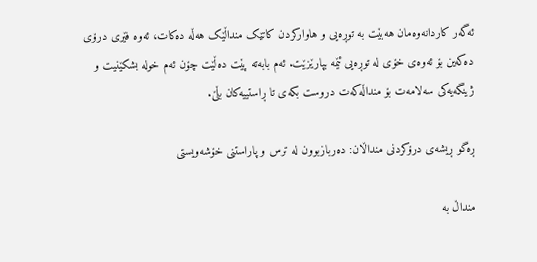ئەگەر کاردانەوەمان هەبێت بە توڕەیی و هاوارکردن کاتێک منداڵێک هەڵە دەکات، ئەوە فێری درۆی دەکەین بۆ ئەوەی خۆی لە توڕەیی ئێمە بپارێزێت. ئەم بابەتە پێت دەڵێت چۆن ئەم خولە بشکێنیت و ژینگەیەکی سەلامەت بۆ منداڵەکەت دروست بکەی تا ڕاستییەکان بڵێ.

ڕەگو ڕیشەی درۆکردنی منداڵان: دەربازبوون لە ترس و پاراستنی خۆشەویستی

منداڵ بە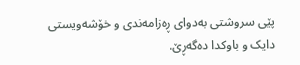پێی سروشتی بەدوای ڕەزامەندی و خۆشەویستی دایک و باوکدا دەگەڕێ.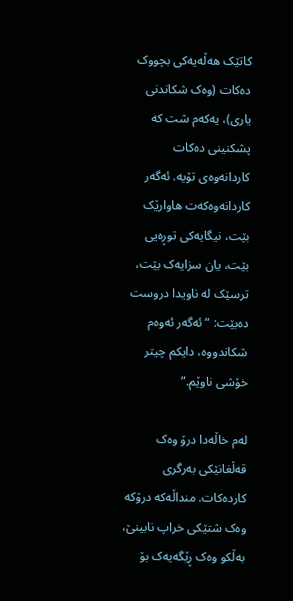کاتێک هەڵەیەکی بچووک دەکات (وەک شکاندنی یاری)، یەکەم شت کە پشکنینی دەکات کاردانەوەی تۆیە. ئەگەر کاردانەوەکەت هاوارێک بێت، نیگایەکی توڕەیی بێت، یان سزایەک بێت، ترسێک لە ناویدا دروست دەبێت: “ئەگەر ئەوەم شکاندووە، دایکم چیتر خۆشی ناوێم.”

لەم خاڵەدا درۆ وەک قەڵغانێکی بەرگری کاردەکات. منداڵەکە درۆکە وەک شتێکی خراپ نابینێ، بەڵکو وەک ڕێگەیەک بۆ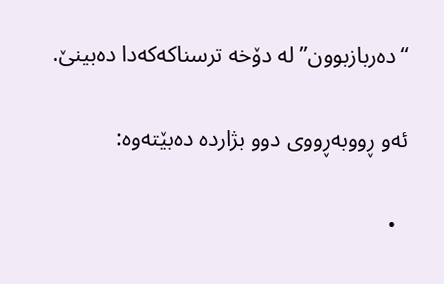“دەربازبوون” لە دۆخە ترسناکەکەدا دەبینێ.

ئەو ڕووبەڕووی دوو بژاردە دەبێتەوە:

  •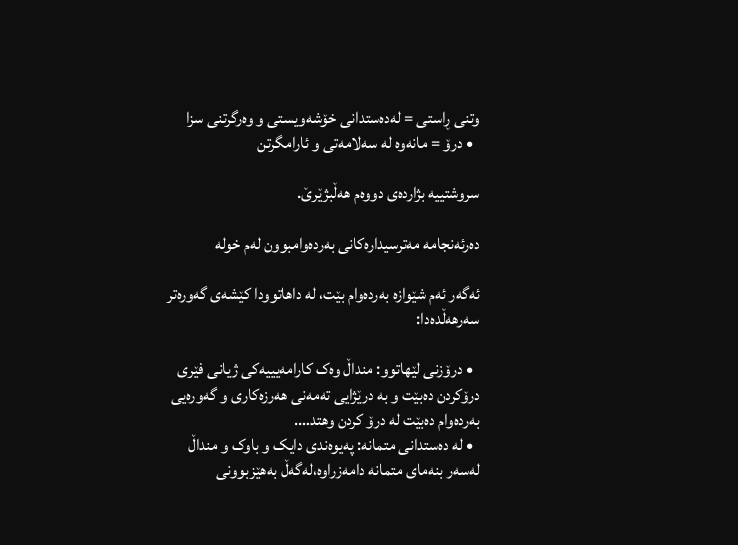وتنی ڕاستی = لەدەستدانی خۆشەویستی و وەرگرتنی سزا
  • درۆ = مانەوە لە سەلامەتی و ئارامگرتن

سروشتییە بژاردەی دووەم هەڵبژێرێ.

دەرئەنجامە مەترسیدارەکانی بەردەوامبوون لەم خولە

ئەگەر ئەم شێوازە بەردەوام بێت، لە داهاتوودا کێشەی گەورەتر سەرهەڵدەدا:

  • درۆزنی لێهاتوو: منداڵ وەک کارامەیییەکی ژیانی فێری درۆکردن دەبێت و بە درێژایی تەمەنی هەرزەکاری و گەورەیی بەردەوام دەبێت لە درۆ کردن وهتد….
  • لە دەستدانی متمانە: پەیوەندی دایک و باوک و منداڵ لەسەر بنەمای متمانە دامەزراوە،لەگەڵ بەهێزبوونی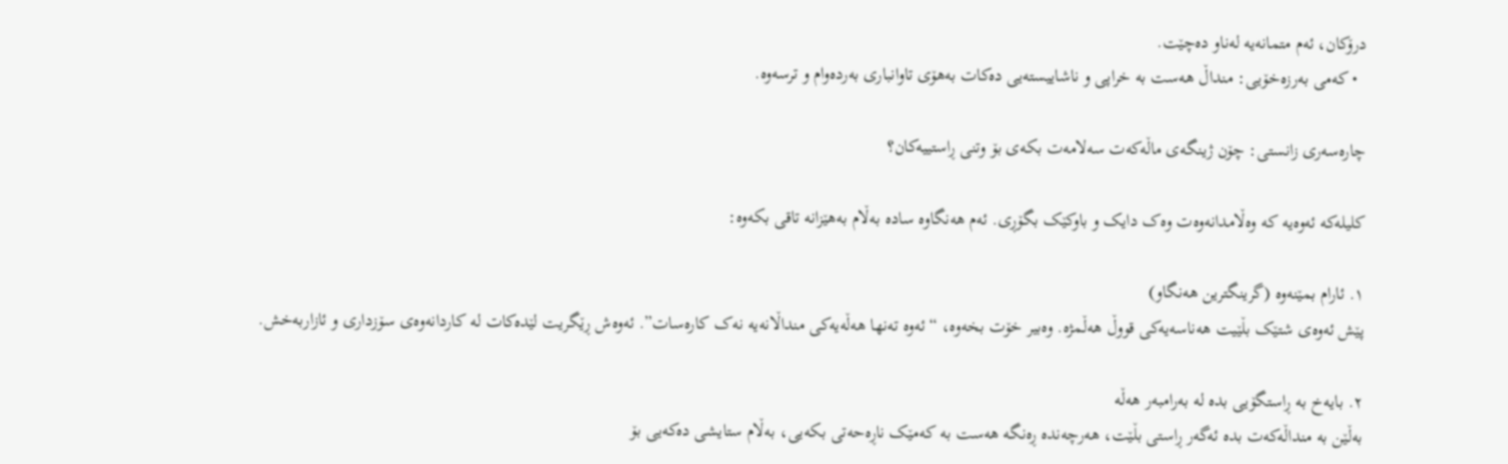درۆکان، ئەم متمانەیە لەناو دەچێت.
  • کەمی بەرزەخۆیی: منداڵ هەست بە خراپی و ناشاییستەیی دەکات بەهۆی تاوانباری بەردەوام و ترسەوە.

چارەسەری زانستی: چۆن ژینگەی ماڵەکەت سەلامەت بکەی بۆ وتنی ڕاستییەکان؟

کلیلەکە ئەوەیە کە وەڵامدانەوەت وەک دایک و باوکێک بگۆڕی. ئەم هەنگاوە سادە بەڵام بەهێزانە تاقی بکەوە:

۱. ئارام بمێنەوە (گرینگترین هەنگاو)
پێش ئەوەی شتێک بڵێیت هەناسەیەکی قووڵ هەڵمژە. وەبیر خۆت بخەوە، “ئەوە تەنها هەڵەیەکی منداڵانەیە نەک کارەسات”. ئەوەش ڕێگریت لێدەکات لە کاردانەوەی سۆزداری و ئازاربەخش.

۲. بایەخ بە ڕاستگۆیی بدە لە بەرامبەر هەڵە
بەڵێن بە منداڵەکەت بدە ئەگەر ڕاستی بڵێت، هەرچەندە ڕەنگە هەست بە کەمێک ناڕەحەتی بکەیی، بەڵام ستایشی دەکەیی بۆ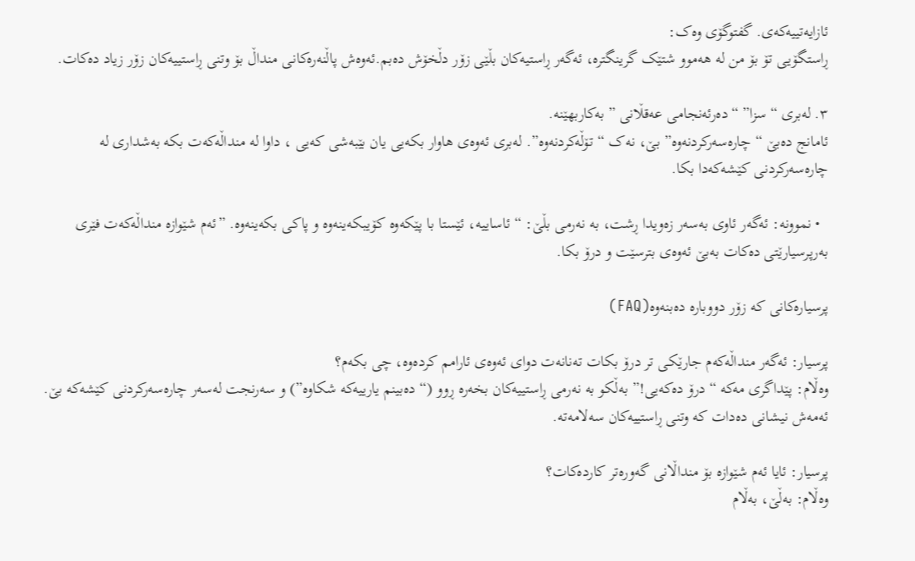ئازایەتییەکەی. گفتوگۆی وەک:
ڕاستگۆیی تۆ بۆ من لە هەموو شتێک گرینگترە، ئەگەر ڕاستیەکان بڵێی زۆر دڵخۆش دەبم.ئەوەش پاڵنەرەکانی منداڵ بۆ وتنی ڕاستییەکان زۆر زیاد دەکات.

۳. لەبری “سزا” “دەرئەنجامی عەقڵانی ” بەکاربهێنە.
ئامانج دەبێ “چارەسەرکردنەوە” بێ، نەک “تۆڵەکردنەوە”. لەبری ئەوەی هاوار بکەیی یان بێبەشی کەیی ، داوا لە منداڵەکەت بکە بەشداری لە چارەسەرکردنی کێشەکەدا بکا.

  • نموونە: ئەگەر ئاوی بەسەر زەویدا ڕشت، بە نەرمی بڵێ: “ئاساییە، ئێستا با پێکەوە کۆیبکەینەوە و پاکی بکەینەوە. ”ئەم شێوازە منداڵەکەت فێری بەرپرسیارێتی دەکات بەبێ ئەوەی بترسێت و درۆ بکا.

پرسیارەکانی کە زۆر دووبارە دەبنەوە(FAQ)

پرسیار: ئەگەر منداڵەکەم جارێکی تر درۆ بکات تەنانەت دوای ئەوەی ئارامم کردەوە، چی بکەم؟
وەڵام: پێداگری مەکە “درۆ دەکەیی!” بەڵکو بە نەرمی ڕاستییەکان بخەرە ڕوو (“دەبینم یارییەکە شکاوە”) و سەرنجت لەسەر چارەسەرکردنی کێشەکە بێ. ئەمەش نیشانی دەدات کە وتنی ڕاستییەکان سەلامەتە.

پرسیار: ئایا ئەم شێوازە بۆ منداڵانی گەورەتر کاردەکات؟
وەڵام: بەڵێ، بەڵام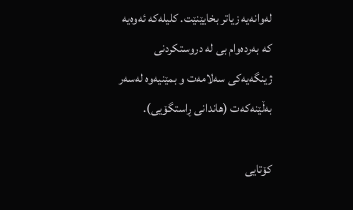لەوانەیە زیاتر بخایێنێت. کلیلەکە ئەوەیە کە بەردەوام بی لە دروستکردنی ژینگەیەکی سەلامەت و بمێنیەوە لەسەر بەڵێنەکەت (هاندانی ڕاستگۆیی).

کۆتایی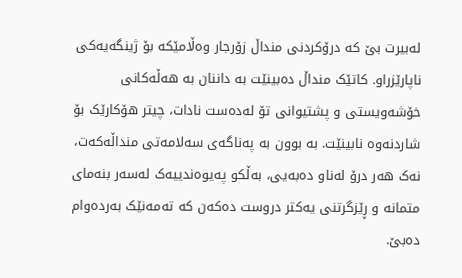لەبیرت بێ کە درۆکردنی منداڵ زۆرجار وەڵامێکە بۆ ژینگەیەکی ناپارێزراو. کاتێک منداڵ دەبینێت بە داننان بە هەڵەکانی خۆشەویستی و پشتیوانی تۆ لەدەست نادات، چیتر هۆکارێک بۆ شاردنەوە نابینێت. بە بوون بە پەناگەی سەلامەتی منداڵەکەت، نەک هەر درۆ لەناو دەبەیی، بەڵکو پەیوەندییەک لەسەر بنەمای متمانە و ڕێزگرتنی یەکتر دروست دەکەن کە تەمەنێک بەردەوام دەبێ.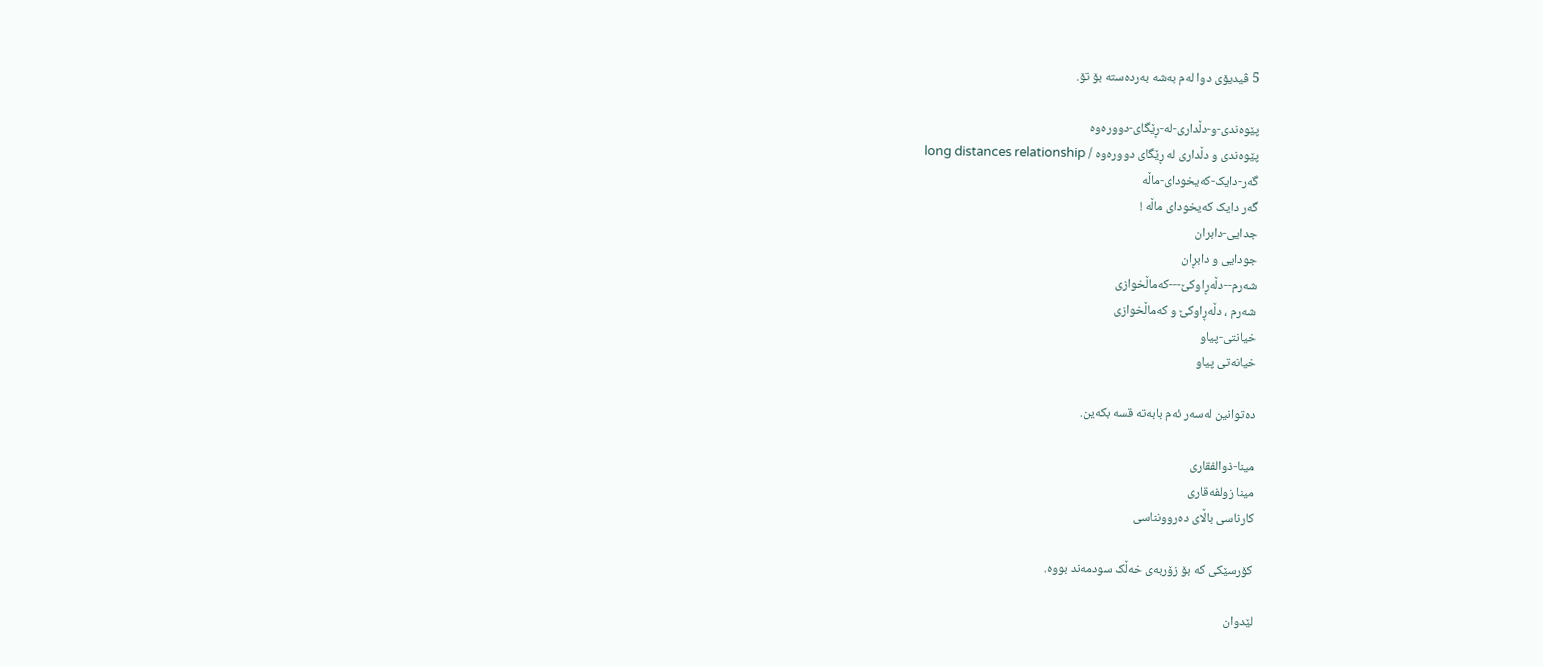5 ڤیدیۆی دوا لەم بەشە بەردەستە بۆ تۆ.

پێوەندی-و-دڵداری-لە-ڕێگای-دوورەوە
پێوەندی و دڵداری لە ڕێگای دوورەوە / long distances relationship
گەر-دایک-کەیخودای-ماڵە
گەر دایک کەیخودای ماڵە !
جدایی-دابران
جودایی و دابڕان
شەرم--دڵەڕاوکێ---کەماڵخوازی
شەرم ، دڵەڕاوکێ و کەماڵخوازی
خیانتی-پیاو
خیانەتی پیاو

دەتوانین لەسەر ئەم بابه‌ته قسه بکەین.

مینا-ذوالفقاری
مینا زولفەقاری
کارناسی باڵای دەروونناسی

کۆرسێکی کە بۆ زۆربەی خەڵک سودمەند بووە.

لێدوان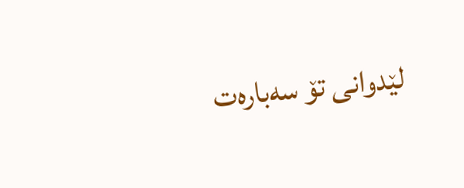لێدوانی تۆ سه‌باره‌ت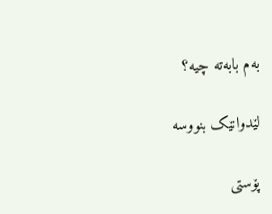به‌م بابه‌ته چیه؟

لێدوانێک بنووسە

پۆستی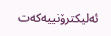ئەلیکترۆنییەکەت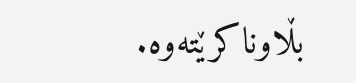بڵاوناکرێتەوە.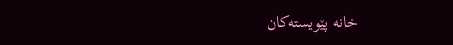خانە پێویستەکان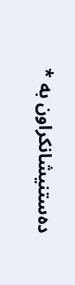دەستنیشانکراون بە *